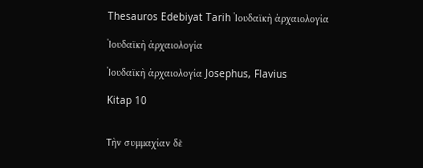Thesauros Edebiyat Tarih Ἰουδαϊκὴ ἀρχαιολογία

Ἰουδαϊκὴ ἀρχαιολογία

Ἰουδαϊκὴ ἀρχαιολογία Josephus, Flavius

Kitap 10


Τὴν συμμαχίαν δὲ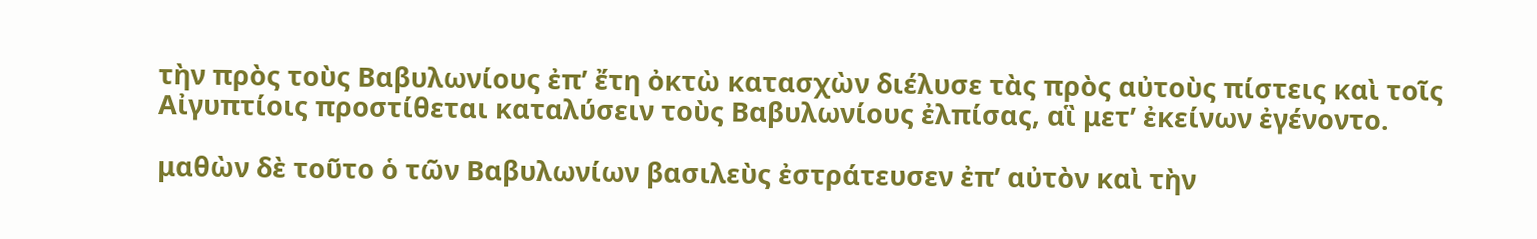τὴν πρὸς τοὺς Βαβυλωνίους ἐπʼ ἔτη ὀκτὼ κατασχὼν διέλυσε τὰς πρὸς αὐτοὺς πίστεις καὶ τοῖς Αἰγυπτίοις προστίθεται καταλύσειν τοὺς Βαβυλωνίους ἐλπίσας, αἳ μετʼ ἐκείνων ἐγένοντο.

μαθὼν δὲ τοῦτο ὁ τῶν Βαβυλωνίων βασιλεὺς ἐστράτευσεν ἐπʼ αὐτὸν καὶ τὴν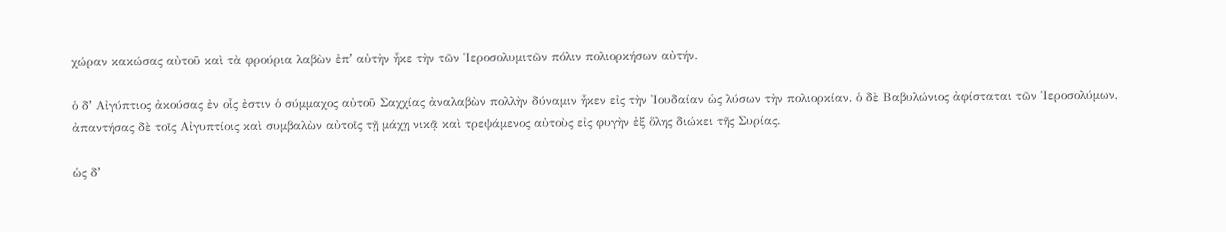χώραν κακώσας αὐτοῦ καὶ τὰ φρούρια λαβὼν ἐπʼ αὐτὴν ἧκε τὴν τῶν Ἱεροσολυμιτῶν πόλιν πολιορκήσων αὐτήν.

ὁ δʼ Αἰγύπτιος ἀκούσας ἐν οἷς ἐστιν ὁ σύμμαχος αὐτοῦ Σαχχίας ἀναλαβὼν πολλὴν δύναμιν ἧκεν εἰς τὴν Ἰουδαίαν ὡς λύσων τὴν πολιορκίαν. ὁ δὲ Βαβυλώνιος ἀφίσταται τῶν Ἱεροσολύμων, ἀπαντήσας δὲ τοῖς Αἰγυπτίοις καὶ συμβαλὼν αὐτοῖς τῇ μάχῃ νικᾷ καὶ τρεψάμενος αὐτοὺς εἰς φυγὴν ἐξ ὅλης διώκει τῆς Συρίας.

ὡς δʼ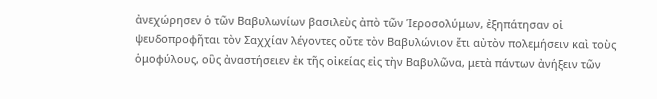ἀνεχώρησεν ὁ τῶν Βαβυλωνίων βασιλεὺς ἀπὸ τῶν Ἱεροσολύμων, ἐξηπάτησαν οἱ ψευδοπροφῆται τὸν Σαχχίαν λέγοντες οὔτε τὸν Βαβυλώνιον ἔτι αὐτὸν πολεμήσειν καὶ τοὺς ὁμοφύλους, οὓς ἀναστήσειεν ἐκ τῆς οἰκείας εἰς τὴν Βαβυλῶνα, μετὰ πάντων ἀνήξειν τῶν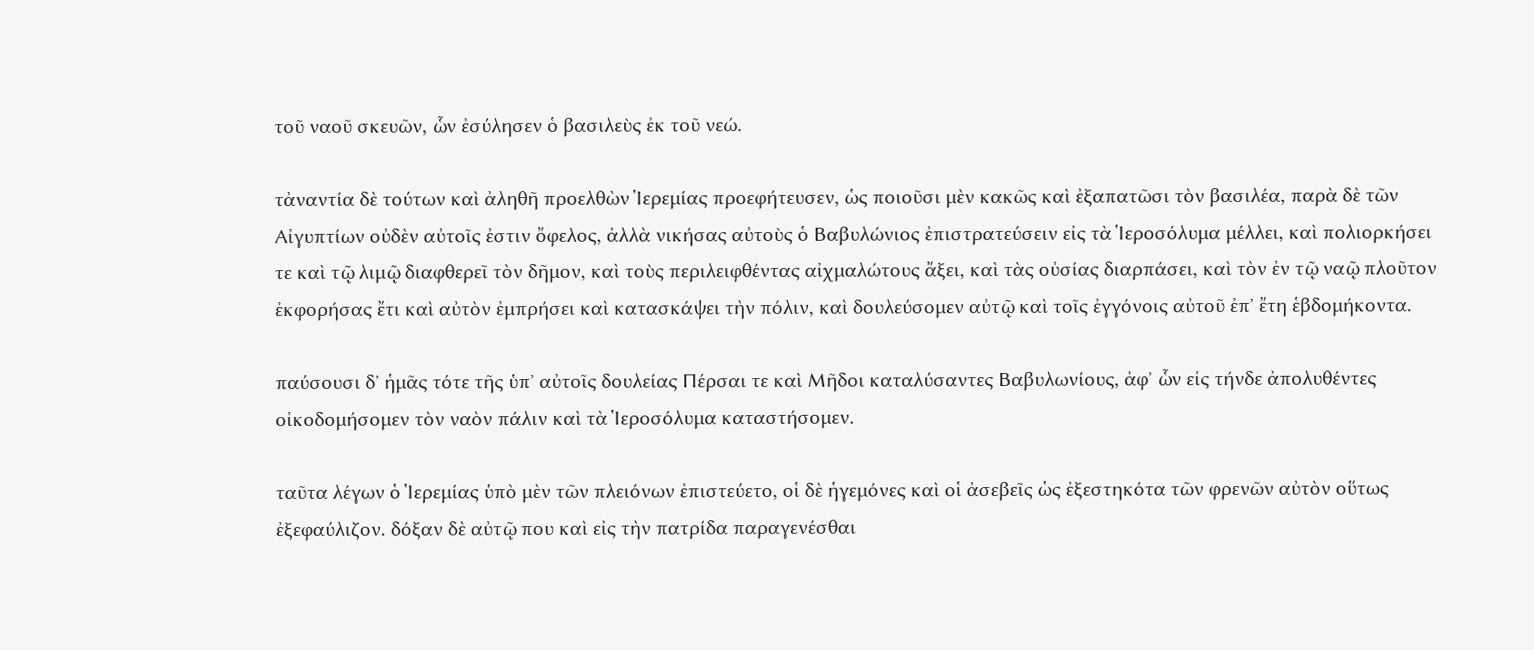τοῦ ναοῦ σκευῶν, ὧν ἐσύλησεν ὁ βασιλεὺς ἐκ τοῦ νεώ.

τἀναντία δὲ τούτων καὶ ἀληθῆ προελθὼν Ἱερεμίας προεφήτευσεν, ὡς ποιοῦσι μὲν κακῶς καὶ ἐξαπατῶσι τὸν βασιλέα, παρὰ δὲ τῶν Αἰγυπτίων οὐδὲν αὐτοῖς ἐστιν ὄφελος, ἀλλὰ νικήσας αὐτοὺς ὁ Βαβυλώνιος ἐπιστρατεύσειν εἰς τὰ Ἱεροσόλυμα μέλλει, καὶ πολιορκήσει τε καὶ τῷ λιμῷ διαφθερεῖ τὸν δῆμον, καὶ τοὺς περιλειφθέντας αἰχμαλώτους ἄξει, καὶ τὰς οὐσίας διαρπάσει, καὶ τὸν ἐν τῷ ναῷ πλοῦτον ἐκφορήσας ἔτι καὶ αὐτὸν ἐμπρήσει καὶ κατασκάψει τὴν πόλιν, καὶ δουλεύσομεν αὐτῷ καὶ τοῖς ἐγγόνοις αὐτοῦ ἐπʼ ἔτη ἑβδομήκοντα.

παύσουσι δʼ ἡμᾶς τότε τῆς ὑπʼ αὐτοῖς δουλείας Πέρσαι τε καὶ Μῆδοι καταλύσαντες Βαβυλωνίους, ἀφʼ ὧν εἰς τήνδε ἀπολυθέντες οἰκοδομήσομεν τὸν ναὸν πάλιν καὶ τὰ Ἱεροσόλυμα καταστήσομεν.

ταῦτα λέγων ὁ Ἱερεμίας ὑπὸ μὲν τῶν πλειόνων ἐπιστεύετο, οἱ δὲ ἡγεμόνες καὶ οἱ ἀσεβεῖς ὡς ἐξεστηκότα τῶν φρενῶν αὐτὸν οὕτως ἐξεφαύλιζον. δόξαν δὲ αὐτῷ που καὶ εἰς τὴν πατρίδα παραγενέσθαι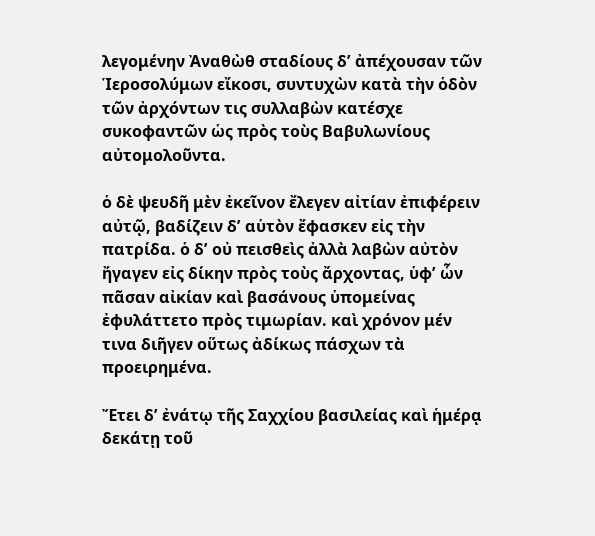λεγομένην Ἀναθὼθ σταδίους δʼ ἀπέχουσαν τῶν Ἱεροσολύμων εἴκοσι, συντυχὼν κατὰ τὴν ὁδὸν τῶν ἀρχόντων τις συλλαβὼν κατέσχε συκοφαντῶν ὡς πρὸς τοὺς Βαβυλωνίους αὐτομολοῦντα.

ὁ δὲ ψευδῆ μὲν ἐκεῖνον ἔλεγεν αἰτίαν ἐπιφέρειν αὐτῷ, βαδίζειν δʼ αὑτὸν ἔφασκεν εἰς τὴν πατρίδα. ὁ δʼ οὐ πεισθεὶς ἀλλὰ λαβὼν αὐτὸν ἤγαγεν εἰς δίκην πρὸς τοὺς ἄρχοντας, ὑφʼ ὧν πᾶσαν αἰκίαν καὶ βασάνους ὑπομείνας ἐφυλάττετο πρὸς τιμωρίαν. καὶ χρόνον μέν τινα διῆγεν οὕτως ἀδίκως πάσχων τὰ προειρημένα.

Ἔτει δʼ ἐνάτῳ τῆς Σαχχίου βασιλείας καὶ ἡμέρᾳ δεκάτῃ τοῦ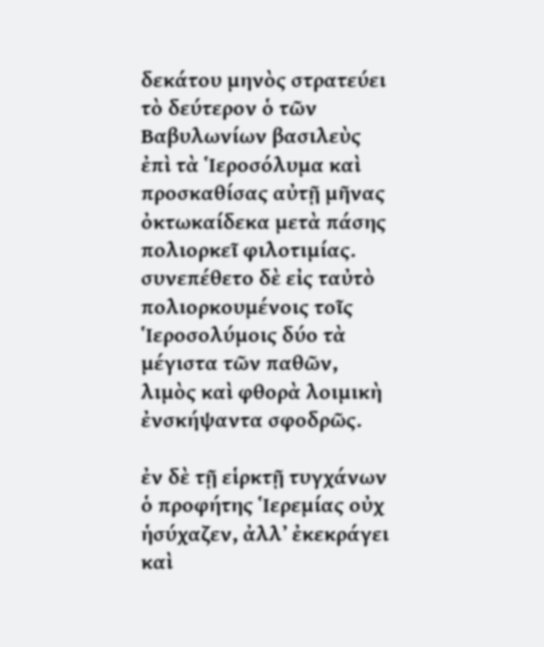δεκάτου μηνὸς στρατεύει τὸ δεύτερον ὁ τῶν Βαβυλωνίων βασιλεὺς ἐπὶ τὰ Ἱεροσόλυμα καὶ προσκαθίσας αὐτῇ μῆνας ὀκτωκαίδεκα μετὰ πάσης πολιορκεῖ φιλοτιμίας. συνεπέθετο δὲ εἰς ταὐτὸ πολιορκουμένοις τοῖς Ἱεροσολύμοις δύο τὰ μέγιστα τῶν παθῶν, λιμὸς καὶ φθορὰ λοιμικὴ ἐνσκήψαντα σφοδρῶς.

ἐν δὲ τῇ εἱρκτῇ τυγχάνων ὁ προφήτης Ἱερεμίας οὐχ ἡσύχαζεν, ἀλλʼ ἐκεκράγει καὶ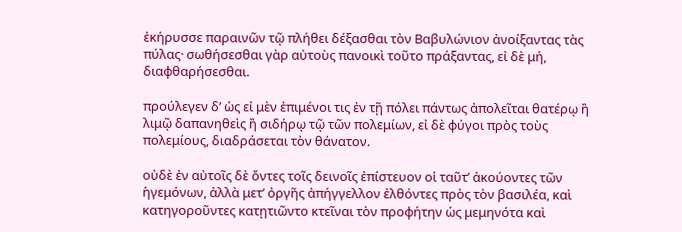ἐκήρυσσε παραινῶν τῷ πλήθει δέξασθαι τὸν Βαβυλώνιον ἀνοίξαντας τὰς πύλας· σωθήσεσθαι γὰρ αὐτοὺς πανοικὶ τοῦτο πράξαντας, εἰ δὲ μή, διαφθαρήσεσθαι.

προύλεγεν δʼ ὡς εἰ μὲν ἐπιμένοι τις ἐν τῇ πόλει πάντως ἀπολεῖται θατέρῳ ἢ λιμῷ δαπανηθεὶς ἢ σιδήρῳ τῷ τῶν πολεμίων, εἰ δὲ φύγοι πρὸς τοὺς πολεμίους, διαδράσεται τὸν θάνατον.

οὐδὲ ἐν αὐτοῖς δὲ ὄντες τοῖς δεινοῖς ἐπίστευον οἱ ταῦτʼ ἀκούοντες τῶν ἡγεμόνων, ἀλλὰ μετʼ ὀργῆς ἀπήγγελλον ἐλθόντες πρὸς τὸν βασιλέα, καὶ κατηγοροῦντες κατῃτιῶντο κτεῖναι τὸν προφήτην ὡς μεμηνότα καὶ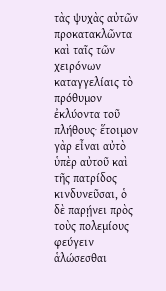τὰς ψυχὰς αὐτῶν προκατακλῶντα καὶ ταῖς τῶν χειρόνων καταγγελίαις τὸ πρόθυμον ἐκλύοντα τοῦ πλήθους· ἕτοιμον γὰρ εἶναι αὐτὸ ὑπὲρ αὐτοῦ καὶ τῆς πατρίδος κινδυνεῦσαι, ὁ δὲ παρῄνει πρὸς τοὺς πολεμίους φεύγειν ἁλώσεσθαι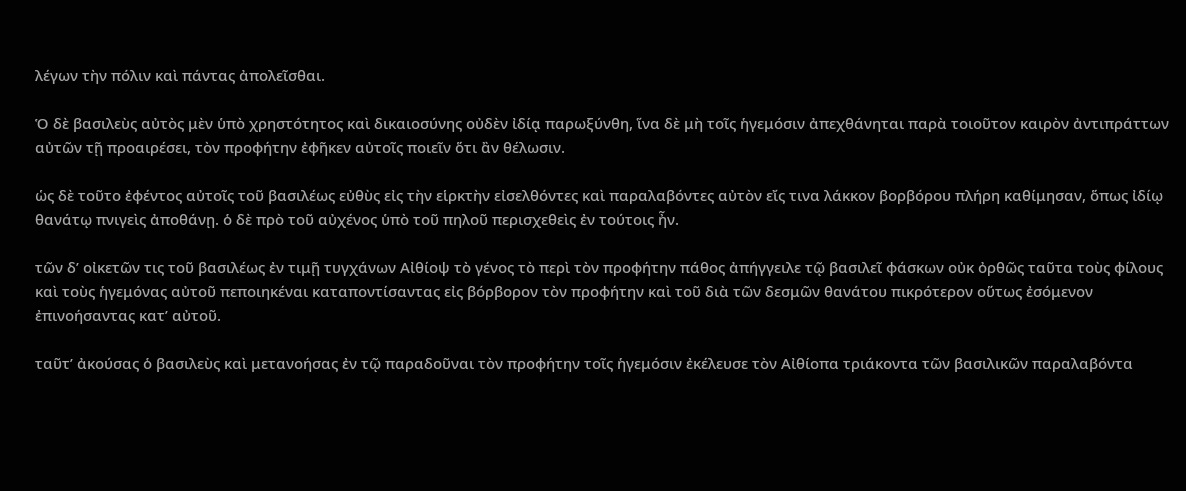λέγων τὴν πόλιν καὶ πάντας ἀπολεῖσθαι.

Ὁ δὲ βασιλεὺς αὐτὸς μὲν ὑπὸ χρηστότητος καὶ δικαιοσύνης οὐδὲν ἰδίᾳ παρωξύνθη, ἵνα δὲ μὴ τοῖς ἡγεμόσιν ἀπεχθάνηται παρὰ τοιοῦτον καιρὸν ἀντιπράττων αὐτῶν τῇ προαιρέσει, τὸν προφήτην ἐφῆκεν αὐτοῖς ποιεῖν ὅτι ἂν θέλωσιν.

ὡς δὲ τοῦτο ἐφέντος αὐτοῖς τοῦ βασιλέως εὐθὺς εἰς τὴν εἱρκτὴν εἰσελθόντες καὶ παραλαβόντες αὐτὸν εἴς τινα λάκκον βορβόρου πλήρη καθίμησαν, ὅπως ἰδίῳ θανάτῳ πνιγεὶς ἀποθάνῃ. ὁ δὲ πρὸ τοῦ αὐχένος ὑπὸ τοῦ πηλοῦ περισχεθεὶς ἐν τούτοις ἦν.

τῶν δʼ οἰκετῶν τις τοῦ βασιλέως ἐν τιμῇ τυγχάνων Αἰθίοψ τὸ γένος τὸ περὶ τὸν προφήτην πάθος ἀπήγγειλε τῷ βασιλεῖ φάσκων οὐκ ὀρθῶς ταῦτα τοὺς φίλους καὶ τοὺς ἡγεμόνας αὐτοῦ πεποιηκέναι καταποντίσαντας εἰς βόρβορον τὸν προφήτην καὶ τοῦ διὰ τῶν δεσμῶν θανάτου πικρότερον οὕτως ἐσόμενον ἐπινοήσαντας κατʼ αὐτοῦ.

ταῦτʼ ἀκούσας ὁ βασιλεὺς καὶ μετανοήσας ἐν τῷ παραδοῦναι τὸν προφήτην τοῖς ἡγεμόσιν ἐκέλευσε τὸν Αἰθίοπα τριάκοντα τῶν βασιλικῶν παραλαβόντα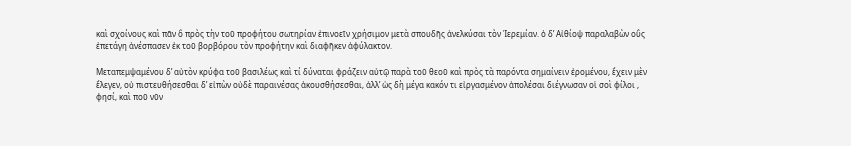καὶ σχοίνους καὶ πᾶν ὃ πρὸς τὴν τοῦ προφήτου σωτηρίαν ἐπινοεῖν χρήσιμον μετὰ σπουδῆς ἀνελκύσαι τὸν Ἱερεμίαν. ὁ δʼ Αἰθίοψ παραλαβὼν οὓς ἐπετάγη ἀνέσπασεν ἐκ τοῦ βορβόρου τὸν προφήτην καὶ διαφῆκεν ἀφύλακτον.

Μεταπεμψαμένου δʼ αὐτὸν κρύφα τοῦ βασιλέως καὶ τί δύναται φράζειν αὐτῷ παρὰ τοῦ θεοῦ καὶ πρὸς τὰ παρόντα σημαίνειν ἐρομένου, ἔχειν μὲν ἔλεγεν, οὐ πιστευθήσεσθαι δʼ εἰπὼν οὐδὲ παραινέσας ἀκουσθήσεσθαι, ἀλλʼ ὡς δὴ μέγα κακόν τι εἰργασμένον ἀπολέσαι διέγνωσαν οἱ σοὶ φίλοι , φησί, καὶ ποῦ νῦν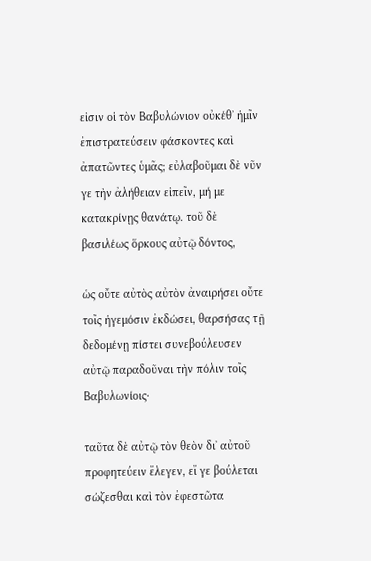εἰσιν οἱ τὸν Βαβυλώνιον οὐκέθʼ ἡμῖν ἐπιστρατεύσειν φάσκοντες καὶ ἀπατῶντες ὑμᾶς; εὐλαβοῦμαι δὲ νῦν γε τὴν ἀλήθειαν εἰπεῖν, μή με κατακρίνῃς θανάτῳ. τοῦ δὲ βασιλέως ὅρκους αὐτῷ δόντος,

ὡς οὔτε αὐτὸς αὐτὸν ἀναιρήσει οὔτε τοῖς ἡγεμόσιν ἐκδώσει, θαρσήσας τῇ δεδομένῃ πίστει συνεβούλευσεν αὐτῷ παραδοῦναι τὴν πόλιν τοῖς Βαβυλωνίοις·

ταῦτα δὲ αὐτῷ τὸν θεὸν διʼ αὐτοῦ προφητεύειν ἔλεγεν, εἴ γε βούλεται σώζεσθαι καὶ τὸν ἐφεστῶτα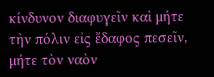κίνδυνον διαφυγεῖν καὶ μήτε τὴν πόλιν εἰς ἔδαφος πεσεῖν, μήτε τὸν ναὸν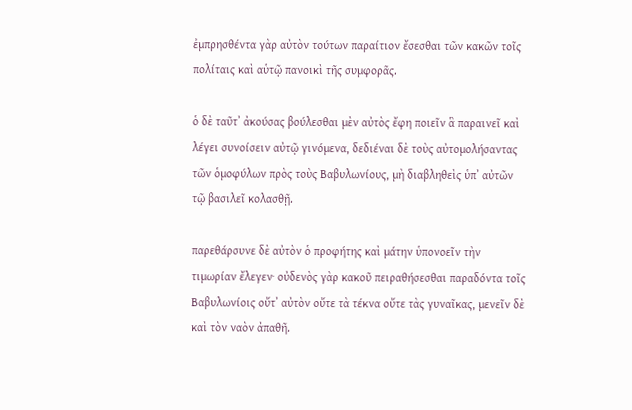ἐμπρησθέντα γὰρ αὐτὸν τούτων παραίτιον ἔσεσθαι τῶν κακῶν τοῖς πολίταις καὶ αὑτῷ πανοικὶ τῆς συμφορᾶς.

ὁ δὲ ταῦτʼ ἀκούσας βούλεσθαι μὲν αὐτὸς ἔφη ποιεῖν ἃ παραινεῖ καὶ λέγει συνοίσειν αὐτῷ γινόμενα, δεδιέναι δὲ τοὺς αὐτομολήσαντας τῶν ὁμοφύλων πρὸς τοὺς Βαβυλωνίους, μὴ διαβληθεὶς ὑπʼ αὐτῶν τῷ βασιλεῖ κολασθῇ.

παρεθάρσυνε δὲ αὐτὸν ὁ προφήτης καὶ μάτην ὑπονοεῖν τὴν τιμωρίαν ἔλεγεν· οὐδενὸς γὰρ κακοῦ πειραθήσεσθαι παραδόντα τοῖς Βαβυλωνίοις οὔτʼ αὐτὸν οὔτε τὰ τέκνα οὔτε τὰς γυναῖκας, μενεῖν δὲ καὶ τὸν ναὸν ἀπαθῆ.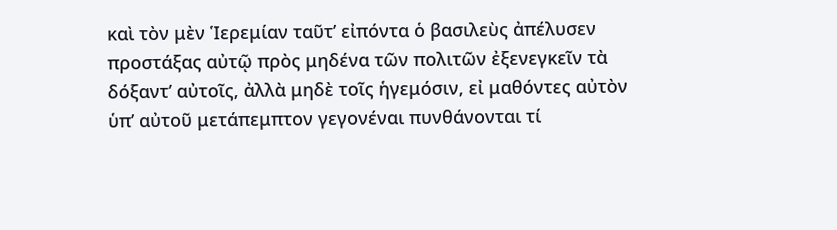καὶ τὸν μὲν Ἱερεμίαν ταῦτʼ εἰπόντα ὁ βασιλεὺς ἀπέλυσεν προστάξας αὐτῷ πρὸς μηδένα τῶν πολιτῶν ἐξενεγκεῖν τὰ δόξαντʼ αὐτοῖς, ἀλλὰ μηδὲ τοῖς ἡγεμόσιν, εἰ μαθόντες αὐτὸν ὑπʼ αὐτοῦ μετάπεμπτον γεγονέναι πυνθάνονται τί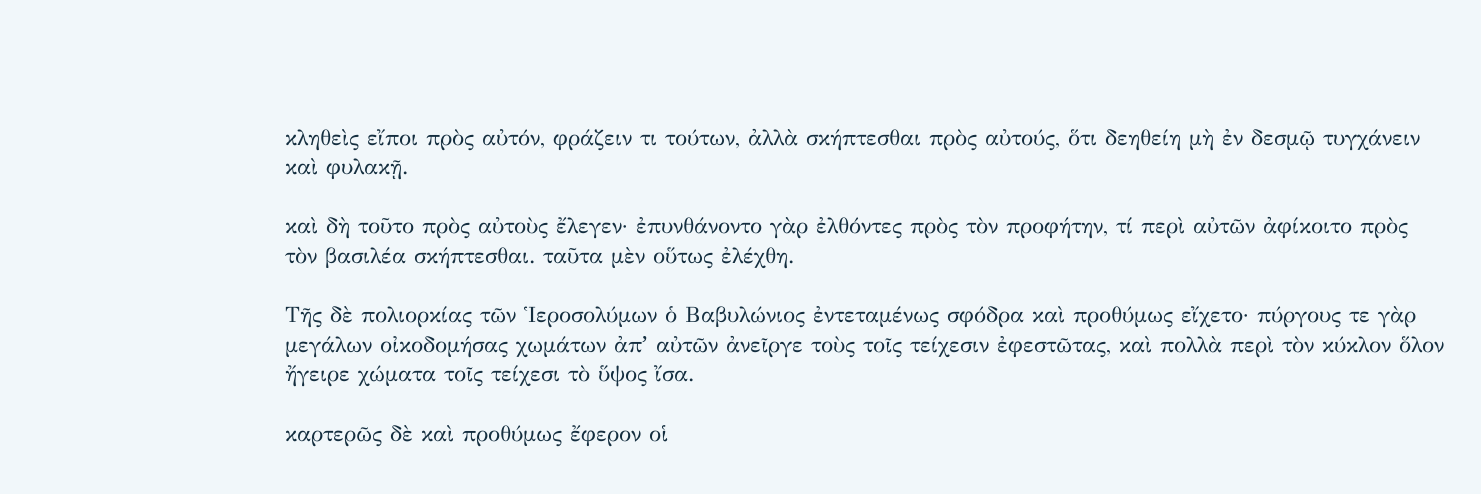κληθεὶς εἴποι πρὸς αὐτόν, φράζειν τι τούτων, ἀλλὰ σκήπτεσθαι πρὸς αὐτούς, ὅτι δεηθείη μὴ ἐν δεσμῷ τυγχάνειν καὶ φυλακῇ.

καὶ δὴ τοῦτο πρὸς αὐτοὺς ἔλεγεν· ἐπυνθάνοντο γὰρ ἐλθόντες πρὸς τὸν προφήτην, τί περὶ αὐτῶν ἀφίκοιτο πρὸς τὸν βασιλέα σκήπτεσθαι. ταῦτα μὲν οὕτως ἐλέχθη.

Τῆς δὲ πολιορκίας τῶν Ἱεροσολύμων ὁ Βαβυλώνιος ἐντεταμένως σφόδρα καὶ προθύμως εἴχετο· πύργους τε γὰρ μεγάλων οἰκοδομήσας χωμάτων ἀπʼ αὐτῶν ἀνεῖργε τοὺς τοῖς τείχεσιν ἐφεστῶτας, καὶ πολλὰ περὶ τὸν κύκλον ὅλον ἤγειρε χώματα τοῖς τείχεσι τὸ ὕψος ἴσα.

καρτερῶς δὲ καὶ προθύμως ἔφερον οἱ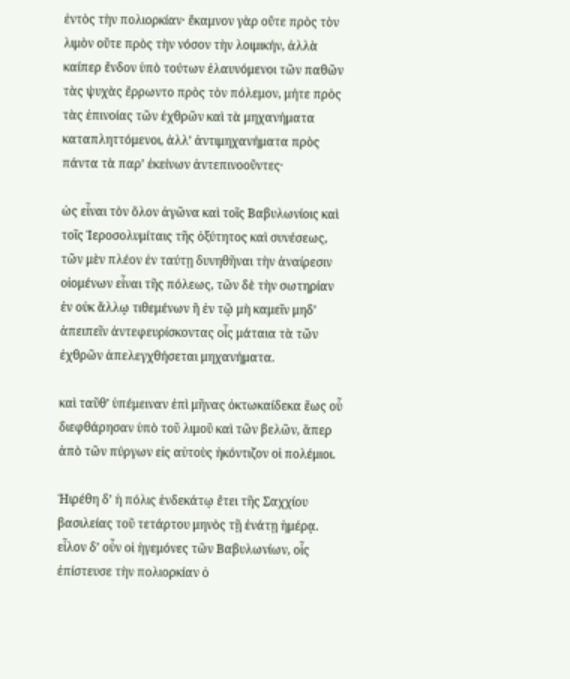ἐντὸς τὴν πολιορκίαν· ἔκαμνον γὰρ οὔτε πρὸς τὸν λιμὸν οὔτε πρὸς τὴν νόσον τὴν λοιμικήν, ἀλλὰ καίπερ ἔνδον ὑπὸ τούτων ἐλαυνόμενοι τῶν παθῶν τὰς ψυχὰς ἔρρωντο πρὸς τὸν πόλεμον, μήτε πρὸς τὰς ἐπινοίας τῶν ἐχθρῶν καὶ τὰ μηχανήματα καταπληττόμενοι, ἀλλʼ ἀντιμηχανήματα πρὸς πάντα τὰ παρʼ ἐκείνων ἀντεπινοοῦντες·

ὡς εἶναι τὸν ὅλον ἀγῶνα καὶ τοῖς Βαβυλωνίοις καὶ τοῖς Ἱεροσολυμίταις τῆς ὀξύτητος καὶ συνέσεως, τῶν μὲν πλέον ἐν ταύτῃ δυνηθῆναι τὴν ἀναίρεσιν οἰομένων εἶναι τῆς πόλεως, τῶν δὲ τὴν σωτηρίαν ἐν οὐκ ἄλλῳ τιθεμένων ἢ ἐν τῷ μὴ καμεῖν μηδʼ ἀπειπεῖν ἀντεφευρίσκοντας οἷς μάταια τὰ τῶν ἐχθρῶν ἀπελεγχθήσεται μηχανήματα.

καὶ ταῦθʼ ὑπέμειναν ἐπὶ μῆνας ὀκτωκαίδεκα ἕως οὗ διεφθάρησαν ὑπὸ τοῦ λιμοῦ καὶ τῶν βελῶν, ἅπερ ἀπὸ τῶν πύργων εἰς αὐτοὺς ἠκόντιζον οἱ πολέμιοι.

Ἡιρέθη δʼ ἡ πόλις ἑνδεκάτῳ ἔτει τῆς Σαχχίου βασιλείας τοῦ τετάρτου μηνὸς τῇ ἐνάτῃ ἡμέρᾳ. εἷλον δʼ οὖν οἱ ἡγεμόνες τῶν Βαβυλωνίων, οἷς ἐπίστευσε τὴν πολιορκίαν ὁ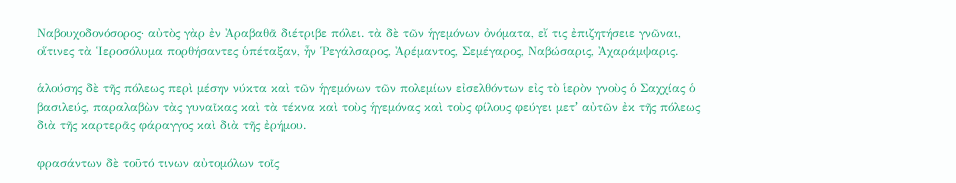Ναβουχοδονόσορος· αὐτὸς γὰρ ἐν Ἀραβαθᾶ διέτριβε πόλει. τὰ δὲ τῶν ἡγεμόνων ὀνόματα, εἴ τις ἐπιζητήσειε γνῶναι, οἵτινες τὰ Ἱεροσόλυμα πορθήσαντες ὑπέταξαν, ἦν Ῥεγάλσαρος, Ἀρέμαντος, Σεμέγαρος, Ναβώσαρις, Ἀχαράμψαρις.

ἁλούσης δὲ τῆς πόλεως περὶ μέσην νύκτα καὶ τῶν ἡγεμόνων τῶν πολεμίων εἰσελθόντων εἰς τὸ ἱερὸν γνοὺς ὁ Σαχχίας ὁ βασιλεύς, παραλαβὼν τὰς γυναῖκας καὶ τὰ τέκνα καὶ τοὺς ἡγεμόνας καὶ τοὺς φίλους φεύγει μετʼ αὐτῶν ἐκ τῆς πόλεως διὰ τῆς καρτερᾶς φάραγγος καὶ διὰ τῆς ἐρήμου.

φρασάντων δὲ τοῦτό τινων αὐτομόλων τοῖς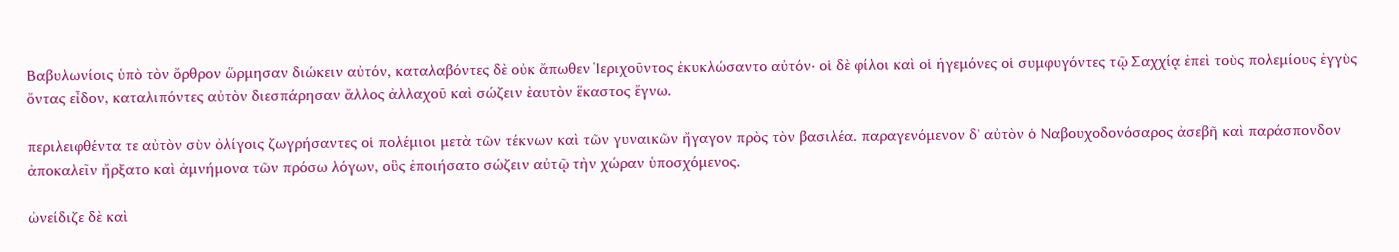Βαβυλωνίοις ὑπὸ τὸν ὄρθρον ὥρμησαν διώκειν αὐτόν, καταλαβόντες δὲ οὐκ ἄπωθεν Ἱεριχοῦντος ἐκυκλώσαντο αὐτόν· οἱ δὲ φίλοι καὶ οἱ ἡγεμόνες οἱ συμφυγόντες τῷ Σαχχίᾳ ἐπεὶ τοὺς πολεμίους ἐγγὺς ὄντας εἶδον, καταλιπόντες αὐτὸν διεσπάρησαν ἄλλος ἀλλαχοῦ καὶ σώζειν ἑαυτὸν ἕκαστος ἔγνω.

περιλειφθέντα τε αὐτὸν σὺν ὀλίγοις ζωγρήσαντες οἱ πολέμιοι μετὰ τῶν τέκνων καὶ τῶν γυναικῶν ἤγαγον πρὸς τὸν βασιλέα. παραγενόμενον δʼ αὐτὸν ὁ Ναβουχοδονόσαρος ἀσεβῆ καὶ παράσπονδον ἀποκαλεῖν ἤρξατο καὶ ἀμνήμονα τῶν πρόσω λόγων, οὓς ἐποιήσατο σώζειν αὐτῷ τὴν χώραν ὑποσχόμενος.

ὠνείδιζε δὲ καὶ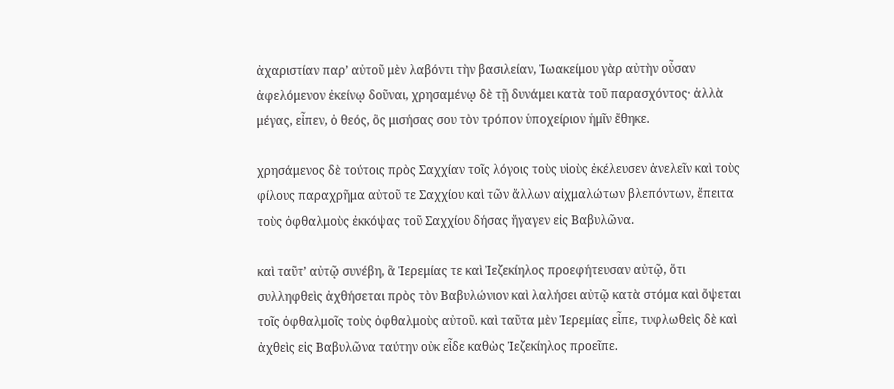ἀχαριστίαν παρʼ αὐτοῦ μὲν λαβόντι τὴν βασιλείαν, Ἰωακείμου γὰρ αὐτὴν οὖσαν ἀφελόμενον ἐκείνῳ δοῦναι, χρησαμένῳ δὲ τῇ δυνάμει κατὰ τοῦ παρασχόντος· ἀλλὰ μέγας, εἶπεν, ὁ θεός, ὃς μισήσας σου τὸν τρόπον ὑποχείριον ἡμῖν ἔθηκε.

χρησάμενος δὲ τούτοις πρὸς Σαχχίαν τοῖς λόγοις τοὺς υἱοὺς ἐκέλευσεν ἀνελεῖν καὶ τοὺς φίλους παραχρῆμα αὐτοῦ τε Σαχχίου καὶ τῶν ἄλλων αἰχμαλώτων βλεπόντων, ἔπειτα τοὺς ὀφθαλμοὺς ἐκκόψας τοῦ Σαχχίου δήσας ἤγαγεν εἰς Βαβυλῶνα.

καὶ ταῦτʼ αὐτῷ συνέβη, ἃ Ἱερεμίας τε καὶ Ἰεζεκίηλος προεφήτευσαν αὐτῷ, ὅτι συλληφθεὶς ἀχθήσεται πρὸς τὸν Βαβυλώνιον καὶ λαλήσει αὐτῷ κατὰ στόμα καὶ ὄψεται τοῖς ὀφθαλμοῖς τοὺς ὀφθαλμοὺς αὐτοῦ. καὶ ταῦτα μὲν Ἱερεμίας εἶπε, τυφλωθεὶς δὲ καὶ ἀχθεὶς εἰς Βαβυλῶνα ταύτην οὐκ εἶδε καθὼς Ἰεζεκίηλος προεῖπε.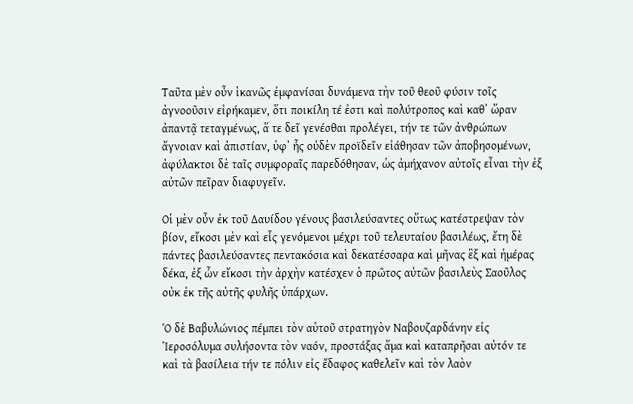Ταῦτα μὲν οὖν ἱκανῶς ἐμφανίσαι δυνάμενα τὴν τοῦ θεοῦ φύσιν τοῖς ἀγνοοῦσιν εἰρήκαμεν, ὅτι ποικίλη τέ ἐστι καὶ πολύτροπος καὶ καθʼ ὥραν ἀπαντᾷ τεταγμένως, ἅ τε δεῖ γενέσθαι προλέγει, τήν τε τῶν ἀνθρώπων ἄγνοιαν καὶ ἀπιστίαν, ὑφʼ ἧς οὐδὲν προϊδεῖν εἰάθησαν τῶν ἀποβησομένων, ἀφύλακτοι δὲ ταῖς συμφοραῖς παρεδόθησαν, ὡς ἀμήχανον αὐτοῖς εἶναι τὴν ἐξ αὐτῶν πεῖραν διαφυγεῖν.

Οἱ μὲν οὖν ἐκ τοῦ Δαυίδου γένους βασιλεύσαντες οὕτως κατέστρεψαν τὸν βίον, εἴκοσι μὲν καὶ εἷς γενόμενοι μέχρι τοῦ τελευταίου βασιλέως, ἔτη δὲ πάντες βασιλεύσαντες πεντακόσια καὶ δεκατέσσαρα καὶ μῆνας ἓξ καὶ ἡμέρας δέκα, ἐξ ὧν εἴκοσι τὴν ἀρχὴν κατέσχεν ὁ πρῶτος αὐτῶν βασιλεὺς Σαοῦλος οὐκ ἐκ τῆς αὐτῆς φυλῆς ὑπάρχων.

Ὁ δὲ Βαβυλώνιος πέμπει τὸν αὑτοῦ στρατηγὸν Ναβουζαρδάνην εἰς Ἱεροσόλυμα συλήσοντα τὸν ναόν, προστάξας ἅμα καὶ καταπρῆσαι αὐτόν τε καὶ τὰ βασίλεια τήν τε πόλιν εἰς ἔδαφος καθελεῖν καὶ τὸν λαὸν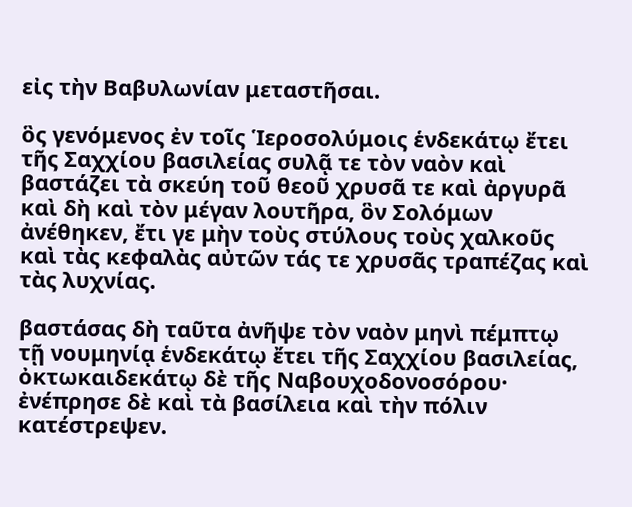εἰς τὴν Βαβυλωνίαν μεταστῆσαι.

ὃς γενόμενος ἐν τοῖς Ἱεροσολύμοις ἑνδεκάτῳ ἔτει τῆς Σαχχίου βασιλείας συλᾷ τε τὸν ναὸν καὶ βαστάζει τὰ σκεύη τοῦ θεοῦ χρυσᾶ τε καὶ ἀργυρᾶ καὶ δὴ καὶ τὸν μέγαν λουτῆρα, ὃν Σολόμων ἀνέθηκεν, ἔτι γε μὴν τοὺς στύλους τοὺς χαλκοῦς καὶ τὰς κεφαλὰς αὐτῶν τάς τε χρυσᾶς τραπέζας καὶ τὰς λυχνίας.

βαστάσας δὴ ταῦτα ἀνῆψε τὸν ναὸν μηνὶ πέμπτῳ τῇ νουμηνίᾳ ἑνδεκάτῳ ἔτει τῆς Σαχχίου βασιλείας, ὀκτωκαιδεκάτῳ δὲ τῆς Ναβουχοδονοσόρου· ἐνέπρησε δὲ καὶ τὰ βασίλεια καὶ τὴν πόλιν κατέστρεψεν.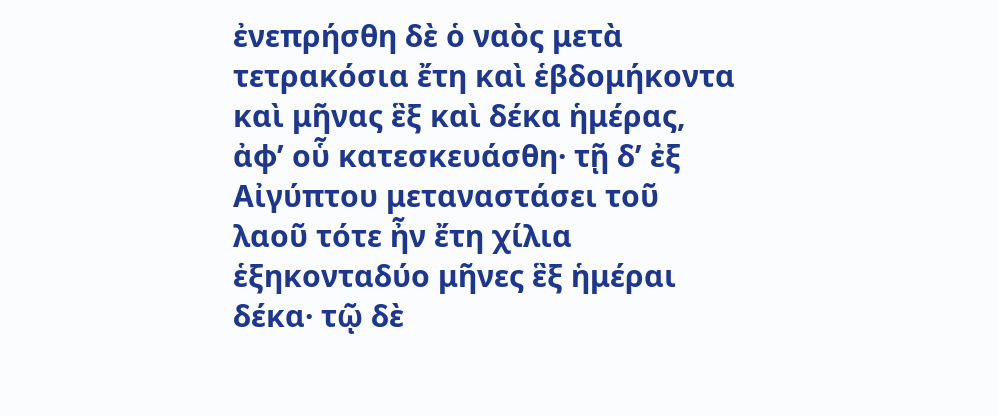ἐνεπρήσθη δὲ ὁ ναὸς μετὰ τετρακόσια ἔτη καὶ ἑβδομήκοντα καὶ μῆνας ἓξ καὶ δέκα ἡμέρας, ἀφʼ οὗ κατεσκευάσθη· τῇ δʼ ἐξ Αἰγύπτου μεταναστάσει τοῦ λαοῦ τότε ἦν ἔτη χίλια ἑξηκονταδύο μῆνες ἓξ ἡμέραι δέκα· τῷ δὲ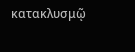κατακλυσμῷ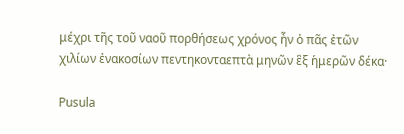μέχρι τῆς τοῦ ναοῦ πορθήσεως χρόνος ἦν ὁ πᾶς ἐτῶν χιλίων ἐνακοσίων πεντηκονταεπτὰ μηνῶν ἓξ ἡμερῶν δέκα·

Pusula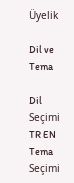Üyelik

Dil ve Tema

Dil Seçimi
TR EN
Tema Seçimi